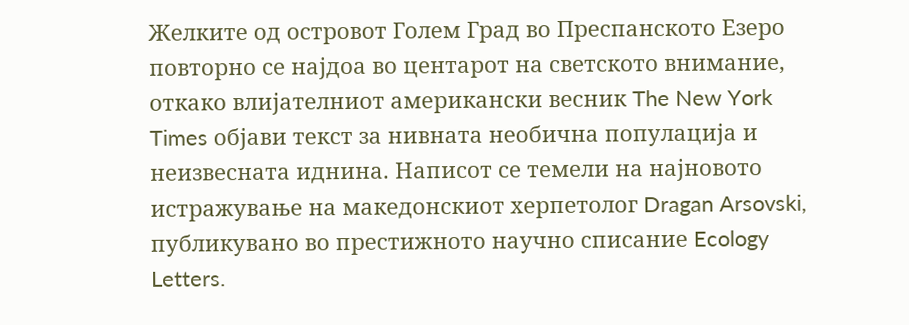Желките од островот Голем Град во Преспанското Езеро повторно се најдоа во центарот на светското внимание, откако влијателниот американски весник The New York Times објави текст за нивната необична популација и неизвесната иднина. Написот се темели на најновото истражување на македонскиот херпетолог Dragan Arsovski, публикувано во престижното научно списание Ecology Letters.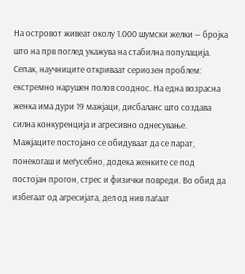На островот живеат околу 1.000 шумски желки — бројка што на прв поглед укажува на стабилна популација. Сепак, научниците откриваат сериозен проблем: екстремно нарушен полов сооднос. На една возрасна женка има дури 19 мажјаци, дисбаланс што создава силна конкуренција и агресивно однесување.
Мажјаците постојано се обидуваат да се парат, понекогаш и меѓусебно, додека женките се под постојан прогон, стрес и физички повреди. Во обид да избегаат од агресијата, дел од нив паѓаат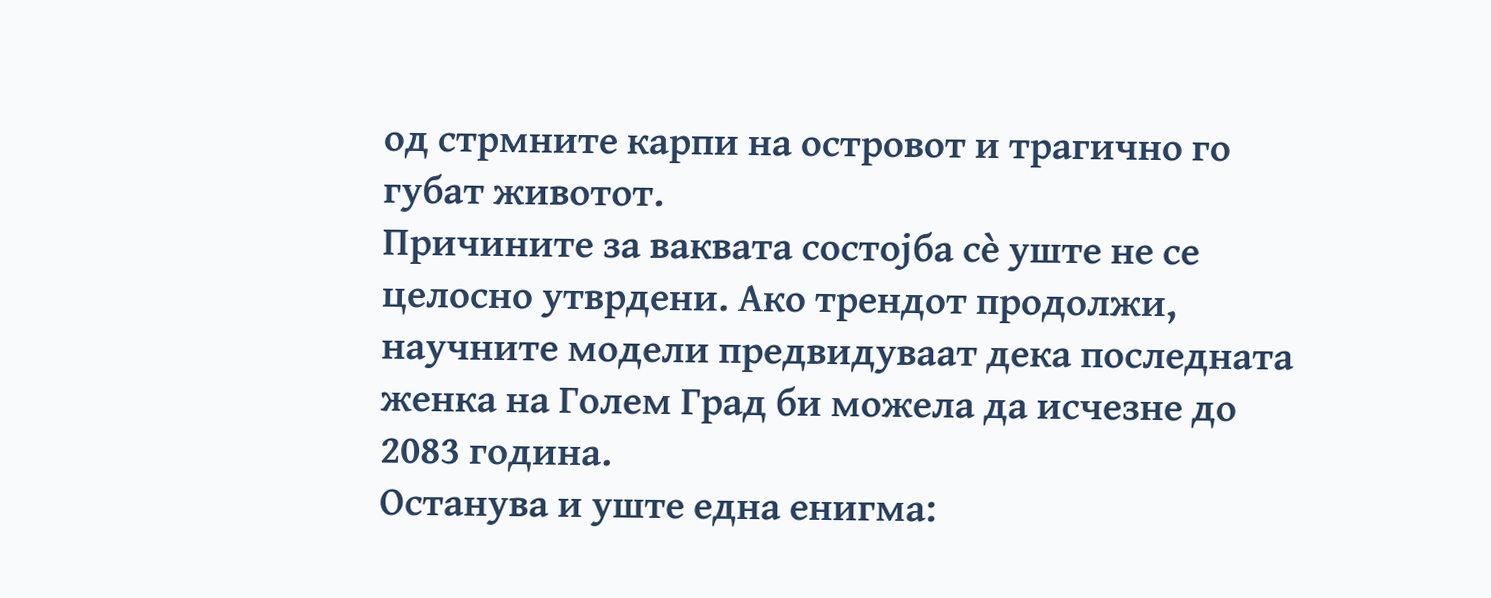од стрмните карпи на островот и трагично го губат животот.
Причините за ваквата состојба сè уште не се целосно утврдени. Ако трендот продолжи, научните модели предвидуваат дека последната женка на Голем Град би можела да исчезне до 2083 година.
Останува и уште една енигма: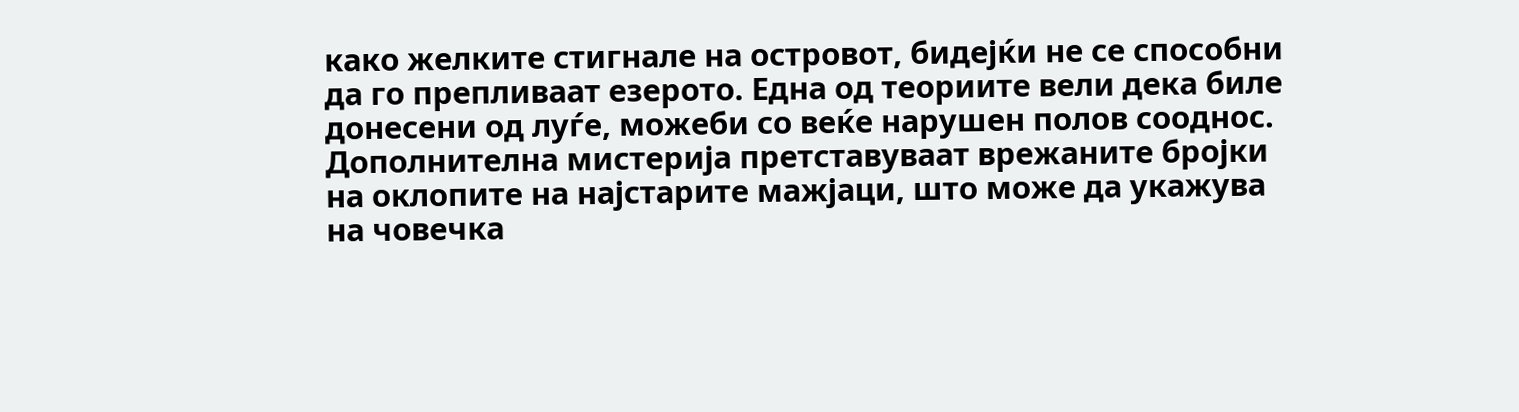како желките стигнале на островот, бидејќи не се способни да го препливаат езерото. Една од теориите вели дека биле донесени од луѓе, можеби со веќе нарушен полов сооднос. Дополнителна мистерија претставуваат врежаните бројки на оклопите на најстарите мажјаци, што може да укажува на човечка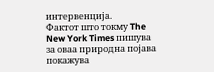интервенција.
Фактот што токму The New York Times пишува за оваа природна појава покажува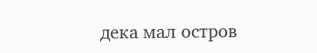дека мал остров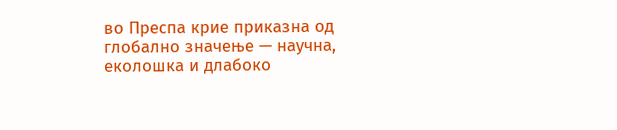во Преспа крие приказна од глобално значење — научна, еколошка и длабоко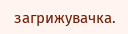загрижувачка.